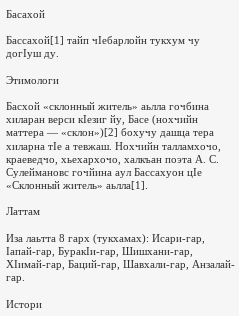Басахой

Бассахой[1] тайп чӀебарлойн тукхум чу догӀуш ду.

Этимологи

Басхой «склонный житель» аьлла гочбина хиларан верси кӀезиг йу, Басе (нохчийн маттера — «склон»)[2] бохучу дашца тера хиларна тӀе а тевжаш. Нохчийн талламхочо, краеведчо, хьехархочо, халкъан поэта А. С. Сулеймановс гочйина аул Бассахуон цӀе «Склонный житель» аьлла[1].

Латтам

Иза лаьтта 8 гарх (тукхамах): Исари-гар, Ӏапай-гар, БуракӀи-гар, Шишхани-гар, ХӀимай-гар, Баций-гар, Шавхали-гар, Анзалай-гар.

Истори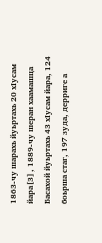1863-чу шарахь йуьртахь 20 хӀусам йара[3], 1889-чу шеран хаамашца Басахой йуьртахь 43 хӀусам йара, 124 боьрша стаг, 197 зуда, дерриге а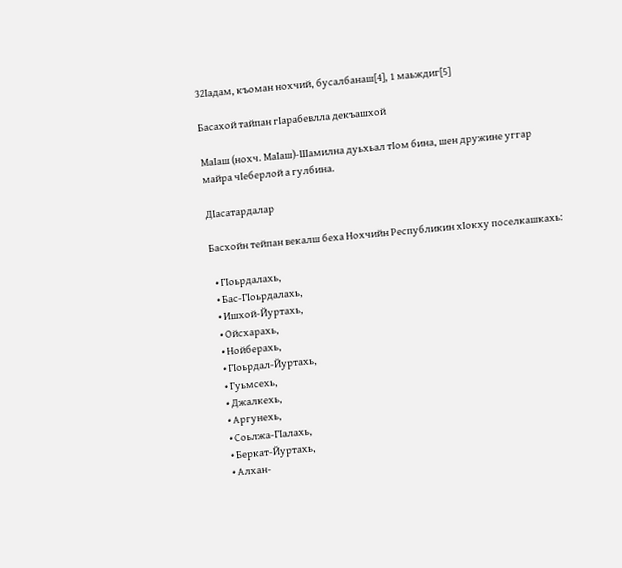32Ӏадам, къоман нохчий, бусалбанаш[4], 1 маьждиг[5]

Басахой тайпан гӀарабевлла декъашхой

МаӀаш (нохч. МаӀаш)-Шамилна дуьхьал тIом бина, шен дружине уггар майра чӀеберлой а гулбина.

ДIасатардалар

Басхойн тейпан векалш беха Нохчийн Республикин хIокху поселкашкахь:

  • ГIоьрдалахь,
  • Бас-ГIоьрдалахь,
  • Ишхой-Йуртахь,
  • Ойсхарахь,
  • Нойберахь,
  • ГIоьрдал-Йуртахь,
  • Гуьмсехь,
  • Джалкехь,
  • Аргунехь,
  • Соьлжа-ГIалахь,
  • Беркат-Йуртахь,
  • Алхан-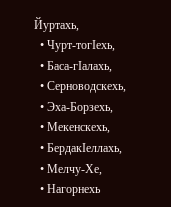Йуртахь,
  • Чурт-тогIехь,
  • Баса-гIалахь,
  • Серноводскехь,
  • Эха-Борзехь,
  • Мекенскехь,
  • БердакIеллахь,
  • Мелчу-Хе,
  • Нагорнехь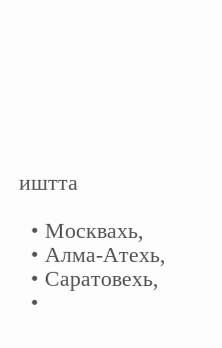иштта

  • Москвахь,
  • Алма-Атехь,
  • Саратовехь,
  •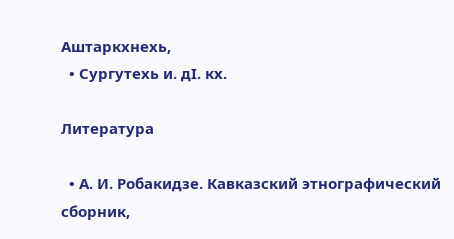Аштаркхнехь,
  • Сургутехь и. дI. кх.

Литература

  • А. И. Робакидзе. Кавказский этнографический сборник,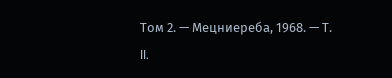Том 2. — Мецниереба, 1968. — Т. II.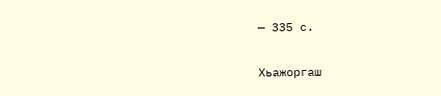— 335 с.

Хьажоргаш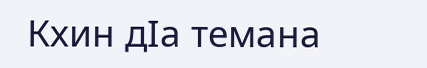Кхин дӀа темана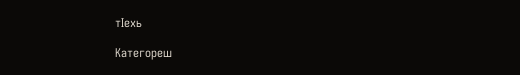тӀехь

Категореш